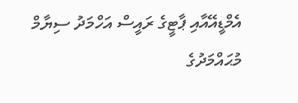އެމްޑީއޭއާއި ޕާޓީގެ ރައީސް އަހްމަދު ސިޔާމް މުޙައްމަދުގެ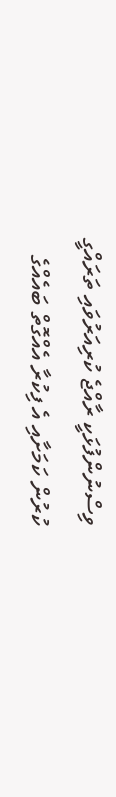ވިސްނުންފުޅަކީ ރާއްޖެ ކުރިއަރުވައި ތަރައްގީ ކުރުން ކަމަށާއި އެ ފިކުރާ އެއްގޮތް ބައެއްގެ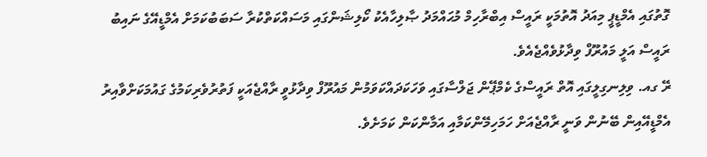ގޮތުގައި އެމްޑީޕީ މިއަދު އޮތުމަކީ ރައީސް އިބްރާހިމް މުޙައްމަދު ޞާލިހާއެކު ކޯލިޝަންގައި މަސައްކަތްކުރާ ސަބަބުކަމަށް އެމްޑީއޭގެ ނައިބު ރައީސް އަލީ މައުރޫފް ވިދާޅުވެއްޖެއެވެ.
ރޭ ގއ. ވިލިނގިލީގައި އޮތް ރައީސްގެ ކެމްޕޭން ޖަލްސާގައި ވަހަކަދައްކަވަމުން މައުރޫފް ވިދާޅުވީ ރާއްޖެއަކީ ފަތުރުވެރިކަމުގެ ގައުމަކަށްވާއިރު އެމްޑީއޭއިން ބޭނުން ވަނީ ރާއްޖެއަށް ހަމަހިމޭންކަމާއި އަމާންކަން ކަމަށެވެ.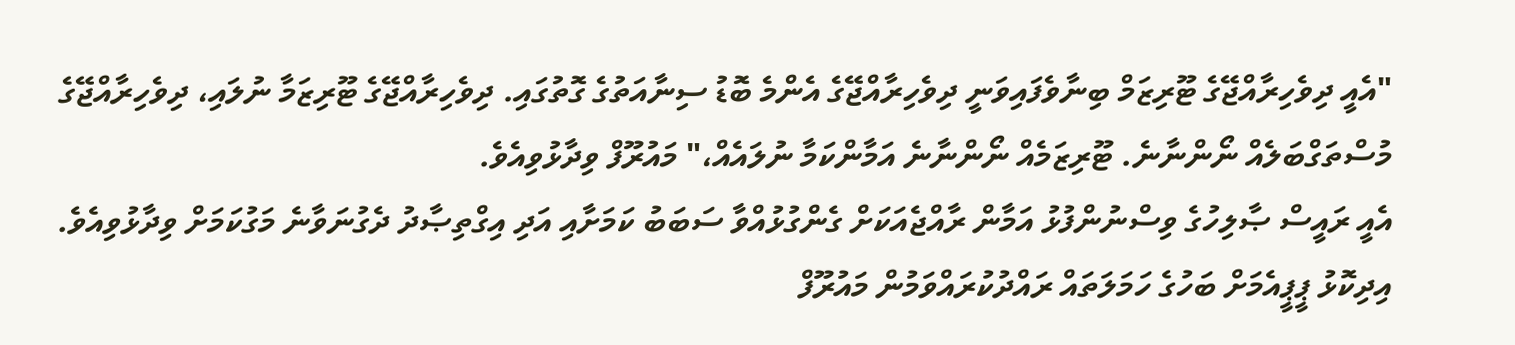"އެއީ ދިވެހިރާއްޖޭގެ ޓޫރިޒަމް ބިނާވެފައިވަނީ ދިވެހިރާއްޖޭގެ އެންމެ ބޮޑު ސިނާއަތުގެ ގޮތުގައި. ދިވެހިރާއްޖޭގެ ޓޫރިޒަމާ ނުލައި، ދިވެހިރާއްޖޭގެ މުސްތަގްބަލެއް ނޯންނާނެ. ޓޫރިޒަމެއް ނޯންނާނެ އަމާންކަމާ ނުލައެއް،" މައުރޫފް ވިދާޅުވިއެވެ.
އެއީ ރައީސް ޞާލިހުގެ ވިސްނުންފުޅު އަމާން ރާއްޖެއަކަށް ގެންގުޅުއްވާ ސަބަބު ކަމަށާއި އަދި އިގްތިޞާދު ދެގުނަވާނެ މަގުކަމަށް ވިދާޅުވިއެވެ.
އިދިކޮޅު ޕީޕީއެމަށް ބަހުގެ ހަމަލަތައް ރައްދުކުރައްވަމުން މައުރޫފް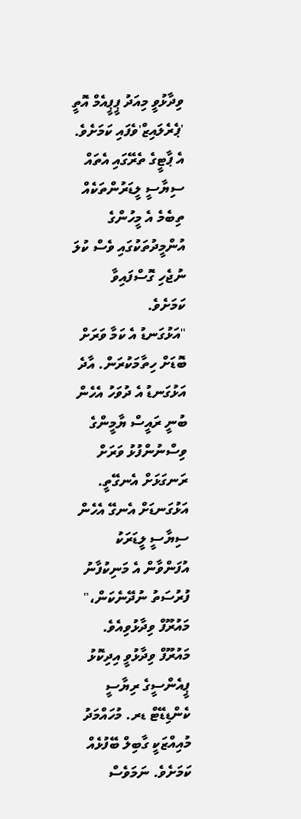ވިދާޅުވީ މިއަދު ޕީޕީއެމް އޮތީ 'ޕެރެލައިޒް'ވެފައި ކަމަށެވެ. އެ ޕާޓީގެ ތެރޭގައި އެތައް ސިޔާސީ ލީޑަރުންތަކެއް ތިބެމެ އެ މީހުންގެ އުންމީދުތަކުގައި ވެސް ކުލަ ނުޖެހި ގޮސްފައިވާ ކަމަށެވެ.
"އަޅުގަނޑު އެ ކަމާ ވަރަށް ބޮޑަށް ހިތާމަކުރަން. އާދެ އަޅުގަނޑު އެ ދުވަހު އެހެން ބުނީ ރައީސް ޔާމީންގެ ވިސްނުންފުޅު ވަރަށް ރަނގަޅަށް އެނގޭތީ. އަޅުގަނޑަށް އެނގޭ އެހެން ސިޔާސީ ލީޑަރަކު އުފަންވާން އެ މަނިކުފާނު ފުރުސަތު ނުދޭނެކަން،" މައުރޫފް ވިދާޅުވިއެވެ.
މައުރޫފް ވިދާޅުވީ އިދިކޮޅު ޕީއެންސީގެ ރިޔާސީ ކެންޑިޑޭޓް ޑރ. މުހައްމަދު މުއިއްޒަކީ ގާބިލް ބޭފުޅެއް ކަމަށެވެ. ނަމަވެސް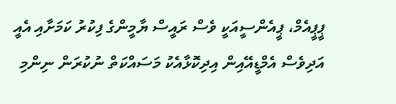ޕީޕީއެމް، ޕީއެންސީއަކީ ވެސް ރައީސް ޔާމީންގެ ފިކުރު ކަމަށާއި އެއީ އަދިވެސް އެމްޑީއޭއިން އިދިކޮޅާއެކު މަސައްކަތް ނުކުރަން ނިންމި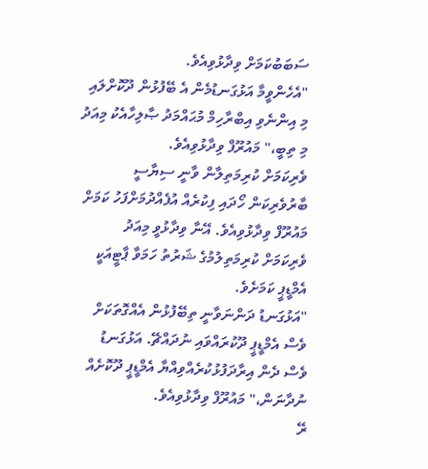ސަބަބުކަމަށް ވިދާޅުވިއެވެ.
"އެހެންވީމާ އަޅުގަނޑުމެން އެ ބޭފުޅުން ދޫކޮށްލައި މި އިންނެވި އިބްރާހިމް މުޙައްމަދު ޞާލިހާއެކު މިއަދު މި ތިބީ،" މައުރޫފް ވިދާޅުވިއެވެ.
ވެރިކަމަށް ކުރިމަތިލާން ވާނީ ސިޔާސީ ބާރުވެރިކަން ހޯދައި ފިކުރެއް އުފެއްދުމަށްފަހު ކަމަށް މައުރޫފް ވިދާޅުވިއެވެ. އޭނާ ވިދާޅުވީ މިއަދު ވެރިކަމަށް ކުރިމަތިލުމުގެ ޝަރުތު ހަމަވާ ޕާޓީއަކީ އެމްޑީޕީ ކަމަށެވެ.
"އަޅުގަނޑު ދަންނަވާނީ ތިބޭފުޅުން އެއްގޮތަކަށް ވެސް އެމްޑީޕީ ދޫކުރައްވައި ނުދައްޗޭ. އަޅުގަނޑު ވެސް ދެން އިރާދަފުޅުކުރެއްވިއްޔާ އެމްޑީޕީ ދޫކޮށެއް ނުދާނަން،" މައުރޫފް ވިދާޅުވިއެވެ.
ރޭ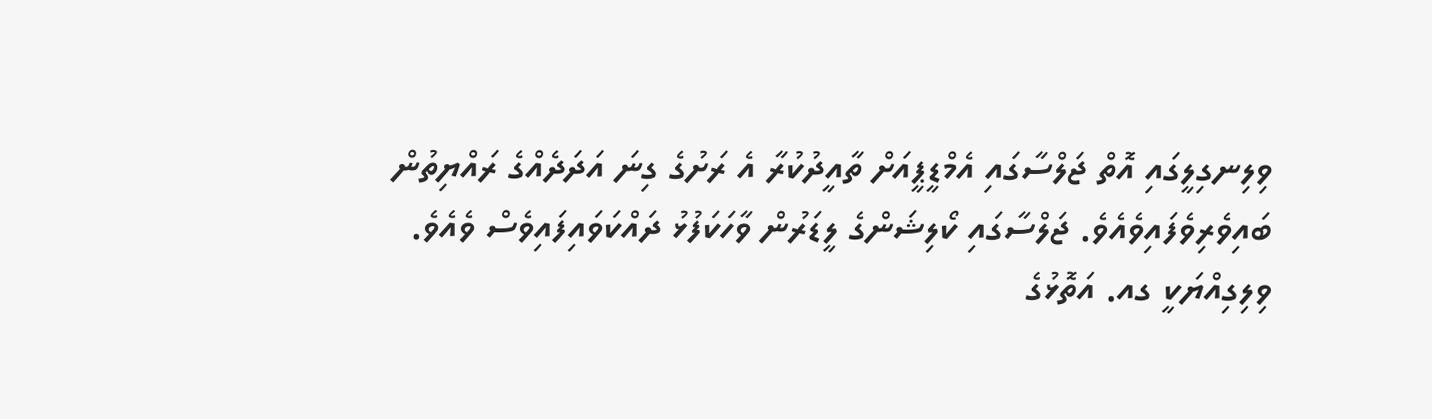ވިލިނގިލީގައި އޮތް ޖަލްސާގައި އެމްޑީޕީއަށް ތާއީދުކުރާ އެ ރަށުގެ ގިނަ އަދަދެއްގެ ރައްޔިތުން ބައިވެރިވެފައިވެއެވެ. ޖަލްސާގައި ކޯލިޝަންގެ ލީޑަރުން ވާހަކަފުޅު ދައްކަވައިފައިވެސް ވެއެވެ.
ވިލިގިއްޔަކީ ގއ. އަތޮޅުގެ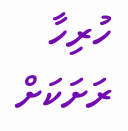ހުރިހާ ރަށަކަށް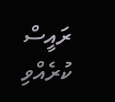ރައީސް ކުރެއްވި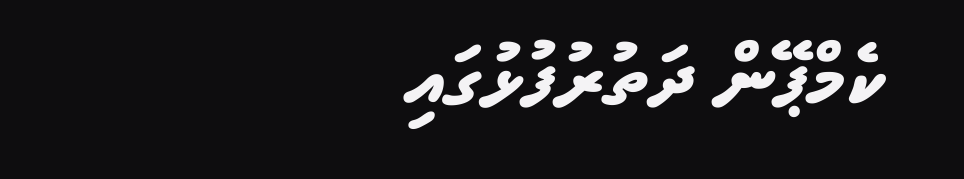ކެމްޕޭން ދަތުރުފުޅުގައި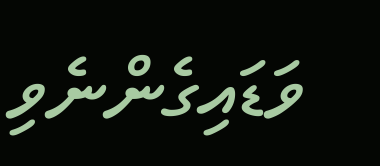ވަޑައިގެންނެވި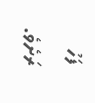ފަހު ރަށެވެ.